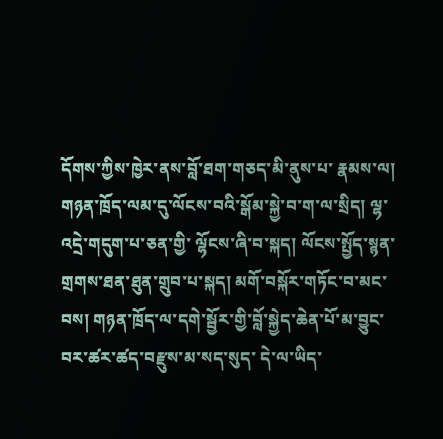དོགས་ཀྱིས་ཁྱེར་ནས་བློ་ཐག་གཅད་མི་ནུས་པ་ རྣམས་ལ། གཉན་ཁྲོད་ལམ་དུ་ལོངས་བའི་སྒོམ་སྐྱེ་བ་ག་ལ་སྲིད། ལྷ་འདྲེ་གདུག་པ་ཅན་གྱི་ ལྷོངས་ཞི་བ་སྐད། ལོངས་སྤྱོད་སྙན་གྲགས་ཐན་ཐུན་གྲུབ་པ་སྐད། མགོ་བསྐོར་གཏོང་བ་མང་ བས། གཉན་ཁྲོད་ལ་དགེ་སྦྱོར་གྱི་བློ་སྐྱེད་ཆེན་པོ་མ་བྱུང་བར་ཚར་ཚད་བརྫུས་མ་སད་སུད་ དེ་ལ་ཡིད་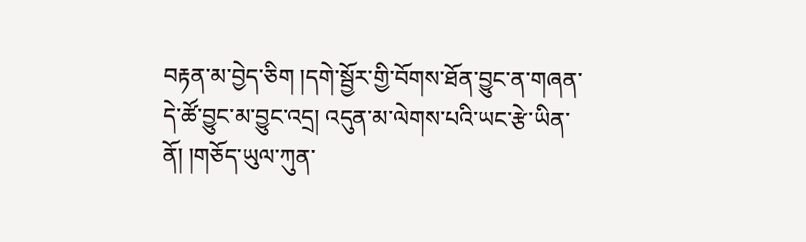བརྟན་མ་བྱེད་ཅིག །དགེ་སྦྱོར་གྱི་བོགས་ཐོན་བྱུང་ན་གཞན་དེ་ཚོ་བྱུང་མ་བྱུང་འདྲ། འདུན་མ་ལེགས་པའི་ཡང་རྩེ་ཡིན་ནོ། །གཅོད་ཡུལ་ཀུན་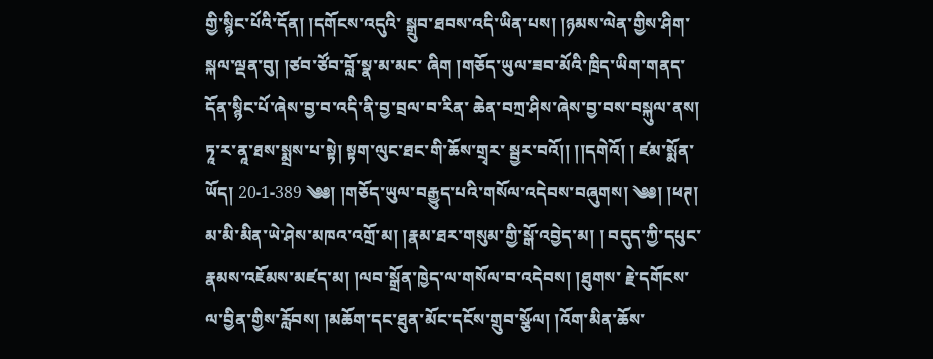གྱི་སྙིང་པོའི་དོན། །དགོངས་འདུའི་ སྒྲུབ་ཐབས་འདི་ཡིན་པས། །ཉམས་ལེན་གྱིས་ཤིག་སྐལ་ལྡན་བུ། །ཙབ་ཙོབ་བློ་སྣ་མ་མང་ ཞིག །གཅོད་ཡུལ་ཟབ་མོའི་ཁྲིད་ཡིག་གནད་དོན་སྙིང་པོ་ཞེས་བྱ་བ་འདི་ནི་བྱ་བྲལ་བ་རིན་ ཆེན་བཀྲ་ཤིས་ཞེས་བྱ་བས་བསྐུལ་ནས། ཏཱ་ར་ནཱ་ཐས་སྨྲས་པ་སྟེ། སྟག་ལུང་ཐང་གི་ཆོས་གྲྭར་ སྦྱར་བའོ།། །།དགེའོ། ། ཛམ་སྨོན་ཡོད། 20-1-389 ༄༅། །གཅོད་ཡུལ་བརྒྱུད་པའི་གསོལ་འདེབས་བཞུགས། ༄༅། །ཕཊ། མ་མི་མིན་ཡེ་ཤེས་མཁའ་འགྲོ་མ། །རྣམ་ཐར་གསུམ་གྱི་སྒོ་འབྱེད་མ། ། བདུད་ཀྱི་དཔུང་རྣམས་འཇོམས་མཛད་མ། །ལབ་སྒྲོན་ཁྱེད་ལ་གསོལ་བ་འདེབས། །ཐུགས་ རྗེ་དགོངས་ལ་བྱིན་གྱིས་རློབས། །མཆོག་དང་ཐུན་མོང་དངོས་གྲུབ་སྩོལ། །འོག་མིན་ཆོས་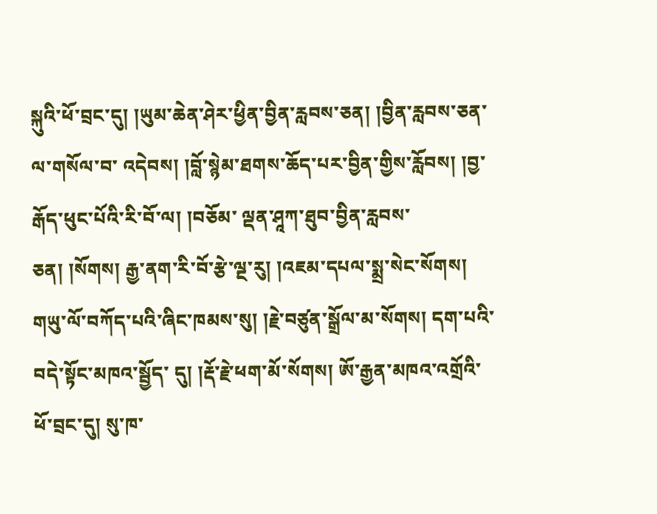སྐུའི་ཕོ་བྲང་དུ། །ཡུམ་ཆེན་ཤེར་ཕྱིན་བྱིན་རླབས་ཅན། །བྱིན་རླབས་ཅན་ལ་གསོལ་བ་ འདེབས། །བློ་སྙེམ་ཐགས་ཆོད་པར་བྱིན་གྱིས་རློབས། །བྱ་རྒོད་ཕུང་པོའི་རི་བོ་ལ། །བཅོམ་ ལྡན་ཤཱཀ་ཐུབ་བྱིན་རླབས་ཅན། །སོགས། རྒྱ་ནག་རི་བོ་རྩེ་ལྔ་རུ། །འཇམ་དཔལ་སྨྲ་སེང་སོགས། གཡུ་ལོ་བཀོད་པའི་ཞིང་ཁམས་སུ། །རྗེ་བཙུན་སྒྲོལ་མ་སོགས། དག་པའི་བདེ་སྟོང་མཁའ་སྦྱོད་ དུ། །རྡོ་རྗེ་ཕག་མོ་སོགས། ཨོ་རྒྱན་མཁའ་འགྲོའི་ཕོ་བྲང་དུ། སུ་ཁ་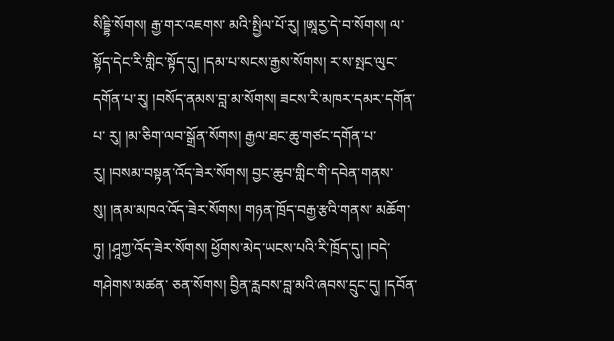སིདྡྷི་སོགས། རྒྱ་གར་འཇགས་ མའི་སྤྱིལ་པོ་རུ། །ཨཱརྱ་དེ་བ་སོགས། ལ་སྟོད་དེང་རི་གླིང་སྟོད་དུ། །དམ་པ་སངས་རྒྱས་སོགས། ར་ས་སྤང་ལུང་དགོན་པ་རུ། །བསོད་ནམས་བླ་མ་སོགས། ཟངས་རི་མཁར་དམར་དགོན་པ་ རུ། །མ་ཅིག་ལབ་སྒྲོན་སོགས། རྒྱལ་ཐང་ཆུ་གཙང་དགོན་པ་རུ། །བསམ་བསྟན་འོད་ཟེར་སོགས། བྱང་ཆུབ་གླིང་གི་དབེན་གནས་སུ། །ནམ་མཁའ་འོད་ཟེར་སོགས། གཉན་ཁྲོད་བརྒྱ་རྩའི་གནས་ མཆོག་ཏུ། །ཤཱཀྱ་འོད་ཟེར་སོགས། ཕྱོགས་མེད་ཡངས་པའི་རི་ཁྲོད་དུ། །བདེ་གཤེགས་མཚན་ ཅན་སོགས། བྱིན་རླབས་བླ་མའི་ཞབས་དྲུང་དུ། །དབོན་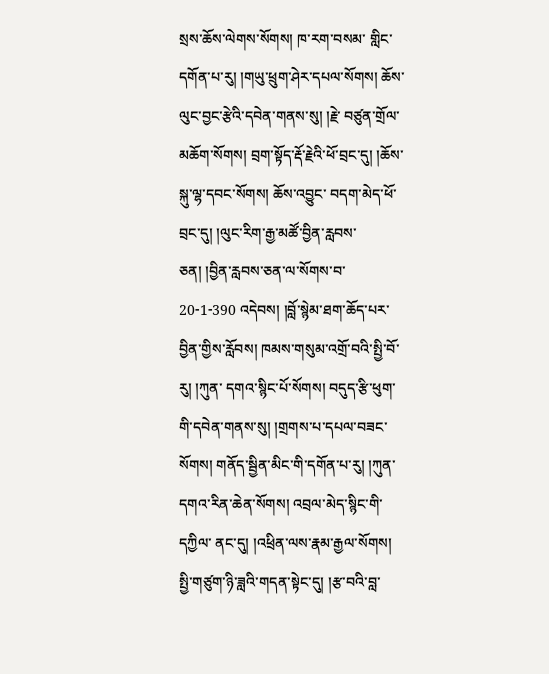སྲས་ཆོས་ལེགས་སོགས། ཁ་རག་བསམ་ གླིང་དགོན་པ་རུ། །གཡུ་ཕྲུག་ཤེར་དཔལ་སོགས། ཆོས་ལུང་བྱང་རྩེའི་དབེན་གནས་སུ། །རྗེ་ བཙུན་གྲོལ་མཆོག་སོགས། བྲག་སྟོད་རྡོ་རྗེའི་ཕོ་བྲང་དུ། །ཆོས་སྐུ་ལྷ་དབང་སོགས། ཆོས་འབྱུང་ བདག་མེད་ཕོ་བྲང་དུ། །ལུང་རིག་རྒྱ་མཚོ་བྱིན་རླབས་ཅན། །བྱིན་རླབས་ཅན་ལ་སོགས་བ་ 20-1-390 འདེབས། །བློ་སྙེམ་ཐག་ཆོད་པར་བྱིན་གྱིས་རློབས། ཁམས་གསུམ་འགྲོ་བའི་སྤྱི་བོ་རུ། །ཀུན་ དགའ་སྙིང་པོ་སོགས། བདུད་རྩི་ཕུག་གི་དབེན་གནས་སུ། །གྲགས་པ་དཔལ་བཟང་སོགས། གནོད་སྦྱིན་མིང་གི་དགོན་པ་རུ། །ཀུན་དགའ་རིན་ཆེན་སོགས། འབྲལ་མེད་སྙིང་གི་དཀྱིལ་ ནང་དུ། །འཕྲིན་ལས་རྣམ་རྒྱལ་སོགས། སྤྱི་གཙུག་ཉི་ཟླའི་གདན་སྟེང་དུ། །རྩ་བའི་བླ་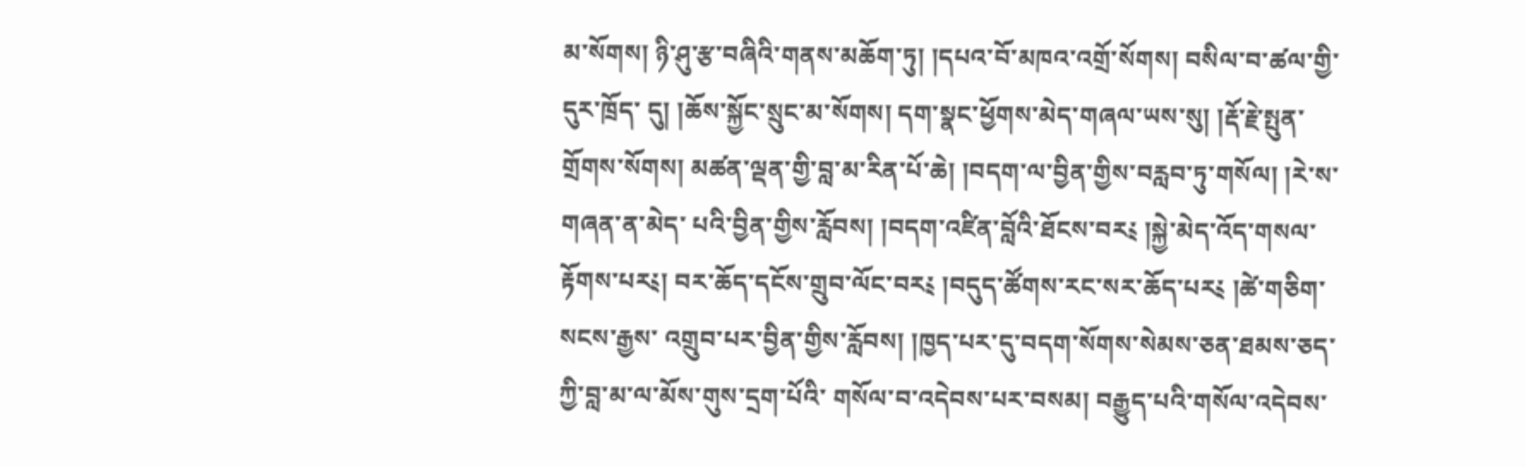མ་སོགས། ཉི་ཤུ་རྩ་བཞིའི་གནས་མཆོག་ཏུ། །དཔའ་བོ་མཁའ་འགྲོ་སོགས། བསིལ་བ་ཚལ་གྱི་དུར་ཁྲོད་ དུ། །ཆོས་སྐྱོང་སྲུང་མ་སོགས། དག་སྣང་ཕྱོགས་མེད་གཞལ་ཡས་སུ། །རྡོ་རྗེ་སྤུན་གྲོགས་སོགས། མཚན་ལྡན་གྱི་བླ་མ་རིན་པོ་ཆེ། །བདག་ལ་བྱིན་གྱིས་བརླབ་ཏུ་གསོལ། །རེ་ས་གཞན་ན་མེད་ པའི་བྱིན་གྱིས་རློབས། །བདག་འཛིན་བློའི་ཐོངས་བར༴ །སྐྱེ་མེད་འོད་གསལ་རྟོགས་པར༴། བར་ཆོད་དངོས་གྲུབ་ལོང་བར༴ །བདུད་ཚོགས་རང་སར་ཆོད་པར༴ །ཚེ་གཅིག་སངས་རྒྱས་ འགྲུབ་པར་བྱིན་གྱིས་རློབས། །ཁྱད་པར་དུ་བདག་སོགས་སེམས་ཅན་ཐམས་ཅད་ཀྱི་བླ་མ་ལ་མོས་གུས་དྲག་པོའི་ གསོལ་བ་འདེབས་པར་བསམ། བརྒྱུད་པའི་གསོལ་འདེབས་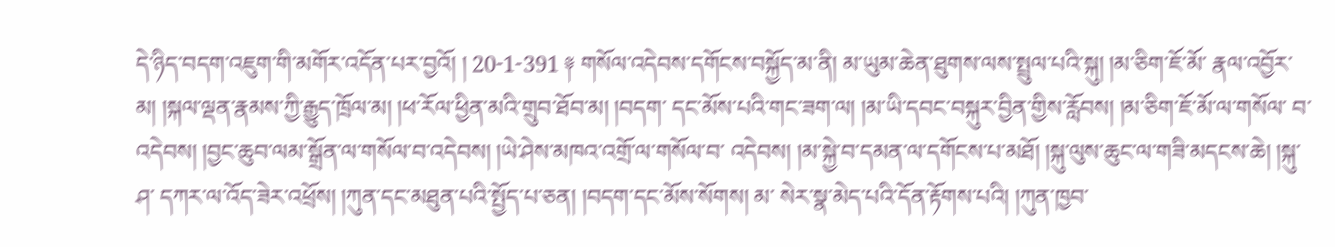དེ་ཉིད་བདག་འཇུག་གི་མགོར་འདོན་པར་བྱའོ། ། 20-1-391 ༈ གསོལ་འདེབས་དགོངས་བསྐྱོད་མ་ནི། མ་ཡུམ་ཆེན་ཐུགས་ལས་སྤྲུལ་པའི་སྐུ། །མ་ཅིག་ཇོ་མོ་ རྣལ་འབྱོར་མ། །སྐལ་ལྡན་རྣམས་ཀྱི་རྒྱུད་ཁྲོལ་མ། །ཕ་རོལ་ཕྱིན་མའི་གྲུབ་ཐོབ་མ། །བདག་ དང་མོས་པའི་གང་ཟག་ལ། །མ་ཡི་དབང་བསྐུར་བྱིན་གྱིས་རློབས། །མ་ཅིག་ཇོ་མོ་ལ་གསོལ་ བ་འདེབས། །བྱང་ཆུབ་ལམ་སྒྲོན་ལ་གསོལ་བ་འདེབས། །ཡེ་ཤེས་མཁའ་འགྲོ་ལ་གསོལ་བ་ འདེབས། །མ་སྐྱེ་བ་དམན་ལ་དགོངས་པ་མཐོ། །སྐུ་ལུས་ཆུང་ལ་གཟི་མདངས་ཆེ། །སྐུ་ཤ་ དཀར་ལ་འོད་ཟེར་འཕྲོས། །ཀུན་དང་མཐུན་པའི་སྤྱོད་པ་ཅན། །བདག་དང་མོས་སོགས། མ་ སེར་སྣ་མེད་པའི་དོན་རྟོགས་པའི། །ཀུན་ཁྱབ་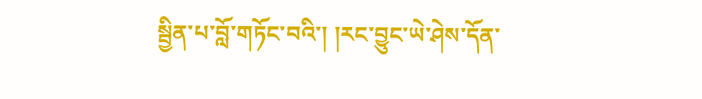སྦྱིན་པ་བློ་གཏོང་བའི་། །རང་བྱུང་ཡེ་ཤེས་དོན་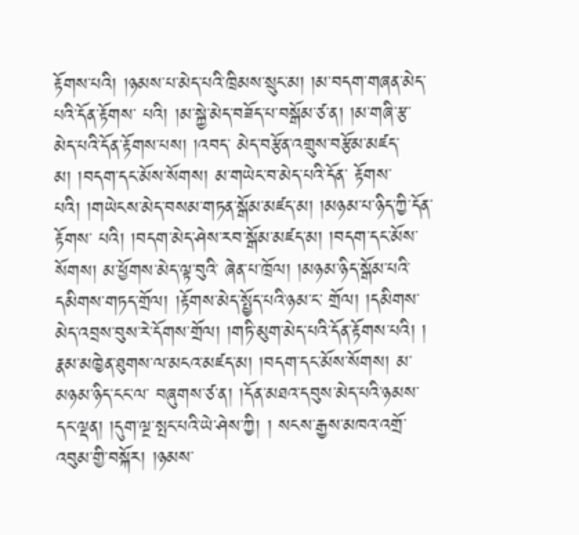རྟོགས་པའི། །ཉམས་པ་མེད་པའི་ཁྲིམས་སྲུང་མ། །མ་བདག་གཞན་མེད་པའི་དོན་རྟོགས་ པའི། །མ་སྐྱེ་མེད་བཟོད་པ་བསྒོམ་ཙ་ན། །མ་གཞི་རྩ་མེད་པའི་དོན་རྟོགས་པས། །འབད་ མེད་བརྩོན་འགྲུས་བརྩོམ་མཛད་མ། །བདག་དང་མོས་སོགས། མ་གཡེང་བ་མེད་པའི་དོན་ རྟོགས་པའི། །གཡེངས་མེད་བསམ་གཏན་སྒོམ་མཛད་མ། །མཉམ་པ་ཉིད་ཀྱི་དོན་རྟོགས་ པའི། །བདག་མེད་ཤེས་རབ་སྒོམ་མཛད་མ། །བདག་དང་མོས་སོགས། མ་ཕྱོགས་མེད་ལྟ་བུའི་ ཞེན་པ་ཁྲོལ། །མཉམ་ཉིད་སྒོམ་པའི་དམིགས་གཏད་གྲོལ། །རྟོགས་མེད་སྤྱོད་པའི་ཉམ་ང་ གྲོལ། །དམིགས་མེད་འབྲས་བུས་རེ་དོགས་གྲོལ། །གཏི་མུག་མེད་པའི་དོན་རྟོགས་པའི། ། རྣམ་མཁྱེན་ཐུགས་ལ་མངའ་མཛད་མ། །བདག་དང་མོས་སོགས། མ་མཉམ་ཉིད་ངང་ལ་ བཞུགས་ཙ་ན། །དོན་མཐའ་དབུས་མེད་པའི་ཉམས་དང་ལྡན། །དུག་ལྔ་སྤང་པའི་ཡེ་ཤེས་ཀྱི། ། སངས་རྒྱས་མཁའ་འགྲོ་འབུམ་གྱི་བསྐོར། །ཉམས་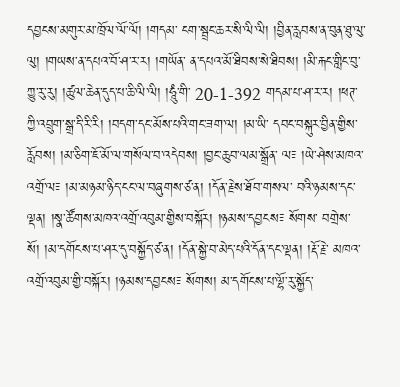དབྱངས་མགུར་མ་ཁྲོལ་ལོ་ལོ། །གདམ་ ངག་སྦྲང་ཆར་སི་ལི་ལི། །བྱིན་རླབས་ན་བུན་ཐུ་ལུ་ལུ། །གཡས་ན་དཔའ་བོ་ཤ་ར་ར། །གཡོན་ ན་དཔའ་མོ་ཐིབས་སེ་ཐིབས། །མི་རྐང་གླིང་བུ་ཀྱུ་རུ་རུ། །ཚུལ་ཆེན་དུད་པ་ཆི་ལི་ལི། །ཧཱུཾ་གི་ 20-1-392 གདམ་པ་ཤ་ར་ར། །ཕཊ་ཀྱི་འབྲུག་སྒྲ་དི་རི་རི། །བདག་དང་མོས་པའི་གང་ཟག་ལ། །མ་ཡི་ དབང་བསྐུར་བྱིན་གྱིས་རློབས། །མ་ཅིག་ཇོ་མོ་ལ་གསོལ་བ་འདེབས། །བྱང་ཆུབ་ལམ་སྒྲོན་ ལ༴ །ཡེ་ཤེས་མཁའ་འགྲོ་ལ༴ །མ་མཉམ་ཉིད་ངང་ལ་བཞུགས་ཙ་ན། །དོན་རྗེས་ཐོབ་གསལ་ བའི་ཉམས་དང་ལྡན། །སྣ་ཚོགས་མཁའ་འགྲོ་འབུམ་གྱིས་བསྐོར། །ཉམས་དབྱངས༴ སོགས་ བགྲེས་སོ། །མ་དགོངས་པ་ཤར་དུ་བསྐྱོད་ཙ་ན། །དོན་སྐྱེ་བ་མེད་པའི་དོན་དང་ལྡན། །རྡོ་རྗེ་ མཁའ་འགྲོ་འབུམ་གྱི་བསྐོར། །ཉམས་དབྱངས༴ སོགས། མ་དགོངས་པ་ལྷོ་རུ་སྐྱོད་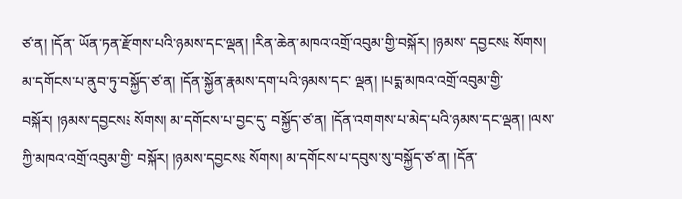ཙ་ན། །དོན་ ཡོན་ཏན་རྫོགས་པའི་ཉམས་དང་ལྡན། །རིན་ཆེན་མཁའ་འགྲོ་འབུམ་གྱི་བསྐོར། །ཉམས་ དབྱངས༴ སོགས། མ་དགོངས་པ་ནུབ་ཏུ་བསྐྱོད་ཙ་ན། །དོན་སྐྱོན་རྣམས་དག་པའི་ཉམས་དང་ ལྡན། །པདྨ་མཁའ་འགྲོ་འབུམ་གྱི་བསྐོར། །ཉམས་དབྱངས༴ སོགས། མ་དགོངས་པ་བྱང་དུ་ བསྐྱོད་ཙ་ན། །དོན་འགགས་པ་མེད་པའི་ཉམས་དང་ལྡན། །ལས་ཀྱི་མཁའ་འགྲོ་འབུམ་གྱི་ བསྐོར། །ཉམས་དབྱངས༴ སོགས། མ་དགོངས་པ་དབུས་སུ་བསྐྱོད་ཙ་ན། །དོན་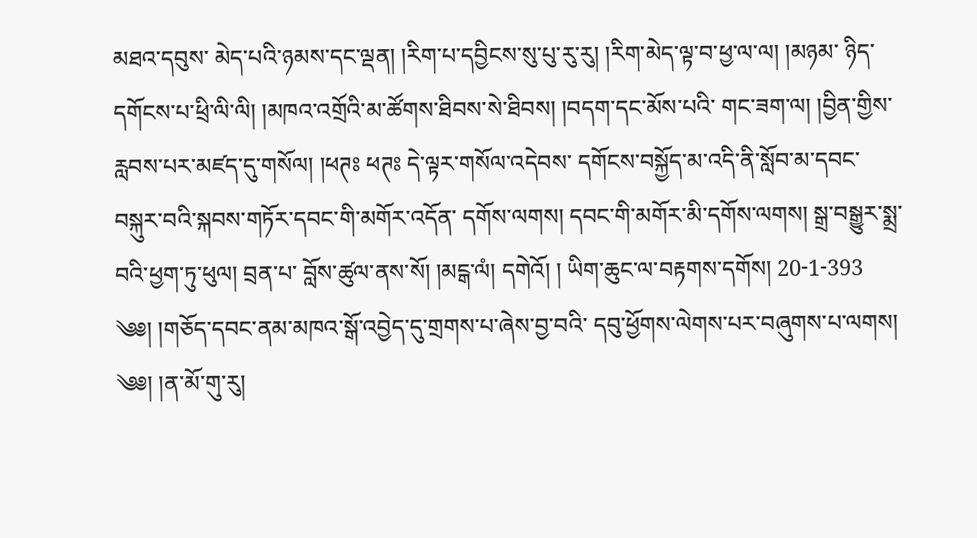མཐའ་དབུས་ མེད་པའི་ཉམས་དང་ལྡན། །རིག་པ་དབྱིངས་སུ་པུ་རུ་རུ། །རིག་མེད་ལྟ་བ་ཕྱ་ལ་ལ། །མཉམ་ ཉིད་དགོངས་པ་ཕྲི་ལི་ལི། །མཁའ་འགྲོའི་མ་ཚོགས་ཐིབས་སེ་ཐིབས། །བདག་དང་མོས་པའི་ གང་ཟག་ལ། །བྱིན་གྱིས་རླབས་པར་མཛད་དུ་གསོལ། །ཕཊཿ ཕཊཿ དེ་ལྟར་གསོལ་འདེབས་ དགོངས་བསྐྱོད་མ་འདི་ནི་སློབ་མ་དབང་བསྐུར་བའི་སྐབས་གཏོར་དབང་གི་མགོར་འདོན་ དགོས་ལགས། དབང་གི་མགོར་མི་དགོས་ལགས། སྒྲ་བསྒྱུར་སྨྲ་བའི་ཕྱག་ཏུ་ཕུལ། བྲན་པ་ བློས་ཚུལ་ནས་སོ། །མངྒ་ལཾ། དགེའོ། ། ཡིག་ཆུང་ལ་བརྟགས་དགོས། 20-1-393 ༄༅། །གཅོད་དབང་ནམ་མཁའ་སྒོ་འབྱེད་དུ་གྲགས་པ་ཞེས་བྱ་བའི་ དབུ་ཕྱོགས་ལེགས་པར་བཞུགས་པ་ལགས། ༄༅། །ན་མོ་གུ་རུ།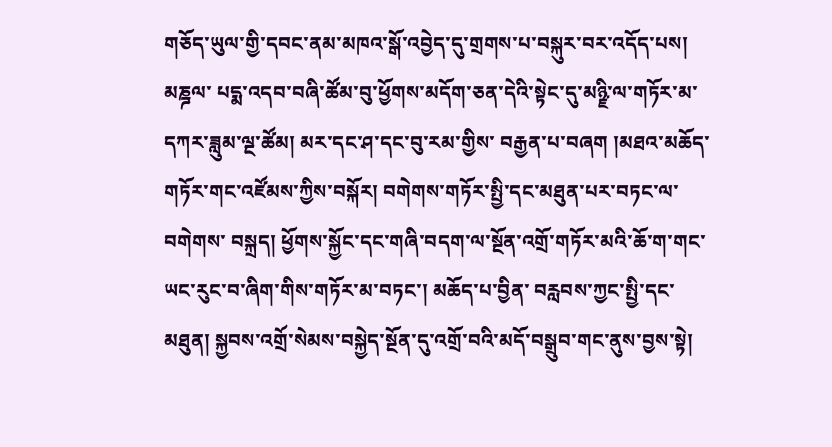གཅོད་ཡུལ་གྱི་དབང་ནམ་མཁའ་སྒོ་འབྱེད་དུ་གྲགས་པ་བསྐུར་བར་འདོད་པས། མཎྜལ་ པདྨ་འདབ་བཞི་ཚོམ་བུ་ཕྱོགས་མདོག་ཅན་དེའི་སྟེང་དུ་མཉྫི་ལ་གཏོར་མ་དཀར་ཟླུམ་ལྔ་ཚོམ། མར་དང་ཤ་དང་བུ་རམ་གྱིས་ བརྒྱན་པ་བཞག །མཐའ་མཆོད་གཏོར་གང་འཛོམས་ཀྱིས་བསྐོར། བགེགས་གཏོར་སྤྱི་དང་མཐུན་པར་བཏང་ལ་བགེགས་ བསྐྲད། ཕྱོགས་སྐྱོང་དང་གཞི་བདག་ལ་སྔོན་འགྲོ་གཏོར་མའི་ཆོ་ག་གང་ཡང་རུང་བ་ཞིག་གིས་གཏོར་མ་བཏང་། མཆོད་པ་བྱིན་ བརླབས་ཀྱང་སྤྱི་དང་མཐུན། སྐྱབས་འགྲོ་སེམས་བསྐྱེད་སྔོན་དུ་འགྲོ་བའི་མདོ་བསྒྲུབ་གང་ནུས་བྱས་སྟེ།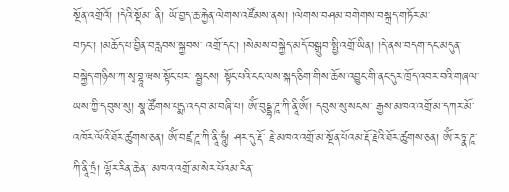སྔོན་འགྲོའོ། །དེའི་སྡོམ་ ནི། ཡོ་བྱད་ཆ་རྐྱེན་ལེགས་འཛོམས་ནས། །ལེགས་བཤམ་བགེགས་བསྐྲད་གཏོར་མ་བཏང་། །མཆོད་པ་བྱིན་བརླབས་སྐྱབས་ འགྲོ་དང་། །སེམས་བསྐྱེད་མདོ་བསྒྲུབ་སྤྱི་འགྲོ་ཡིན། །དེ་ནས་བདག་དང་མདུན་བསྐྱེད་གཉིས་ཀ་སྭ་བྷཱ་ཝས་སྟོང་པར་ སྦྱངས། སྟོང་པའི་ངང་ལས་སྐད་ཅིག་གིས་ཆོས་འབྱུང་གི་ནང་དུར་ཁྲོད་འབར་བའི་གཞལ་ ཡས་ཀྱི་དབུས་སུ། སྣ་ཚོགས་པདྨ་འདབ་མ་བཞི་པ། ༀ་བུདྡྷ་ཌཱ་ཀི་ནཱི་ༀ། དབུས་སུ་སངས་ རྒྱས་མཁའ་འགྲོ་མ་དཀར་མོ་འཁོར་ལོའི་ཐོར་ཚུགས་ཅན། ༀ་བཛྲ་ཌཱ་ཀི་ནཱི་ཧཱུཾ། ཤར་དུ་རྡོ་ རྗེ་མཁའ་འགྲོ་མ་སྔོན་པོའམ་རྡོ་རྗེའི་ཐོར་ཚུགས་ཅན། ༀ་རཏྣ་ཌཱ་ཀི་ནཱི་ཏྲཾ། ལྷོར་རིན་ཆེན་ མཁའ་འགྲོ་མ་སེར་པོའམ་རིན་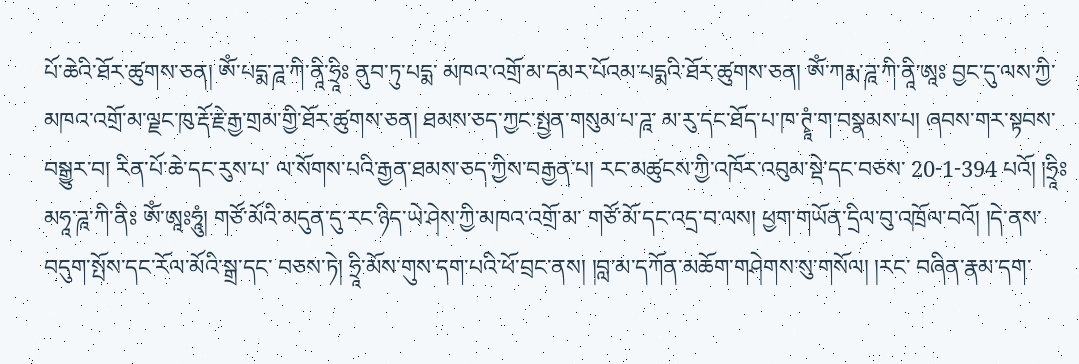པོ་ཆེའི་ཐོར་ཚུགས་ཅན། ༀ་པདྨ་ཌཱ་ཀི་ནཱི་ཧྲཱིཿ ནུབ་ཏུ་པདྨ་ མཁའ་འགྲོ་མ་དམར་པོའམ་པདྨའི་ཐོར་ཚུགས་ཅན། ༀ་ཀརྨ་ཌཱ་ཀི་ནཱི་ཨཱཿ བྱང་དུ་ལས་ཀྱི་ མཁའ་འགྲོ་མ་ལྗང་ཁུ་རྡོ་རྗེ་རྒྱ་གྲམ་གྱི་ཐོར་ཚུགས་ཅན། ཐམས་ཅད་ཀྱང་སྤྱན་གསུམ་པ་ཌཱ་ མ་རུ་དང་ཐོད་པ་ཁ་ཊྭཱཾ་ག་བསྣམས་པ། ཞབས་གར་སྟབས་བསྒྱུར་བ། རིན་པོ་ཆེ་དང་རུས་པ་ ལ་སོགས་པའི་རྒྱན་ཐམས་ཅད་ཀྱིས་བརྒྱན་པ། རང་མཚུངས་ཀྱི་འཁོར་འབུམ་སྡེ་དང་བཅས་ 20-1-394 པའོ། །ཧྲཱིཿམཧཱ་ཌཱ་ཀི་ནིཿ ༀ་ཨཱཿཧཱུཾ། གཙོ་མོའི་མདུན་དུ་རང་ཉིད་ཡེ་ཤེས་ཀྱི་མཁའ་འགྲོ་མ་ གཙོ་མོ་དང་འདྲ་བ་ལས། ཕྱག་གཡོན་དྲིལ་བུ་འཁྲོལ་བའོ། །དེ་ནས་བདུག་སྤོས་དང་རོལ་མོའི་སྒྲ་དང་ བཅས་ཏེ། ཧྲཱི་མོས་གུས་དག་པའི་ཕོ་བྲང་ནས། །བླ་མ་དཀོན་མཆོག་གཤེགས་སུ་གསོལ། །རང་ བཞིན་རྣམ་དག་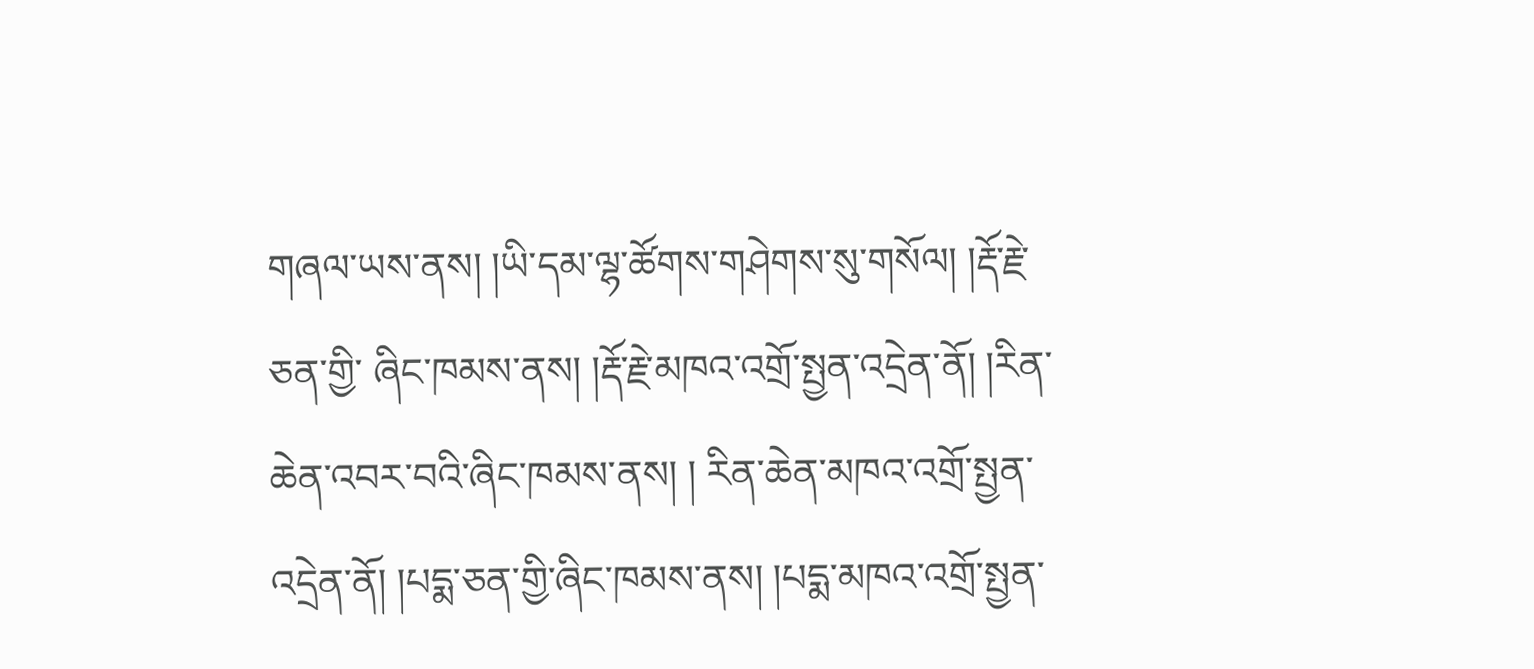གཞལ་ཡས་ནས། །ཡི་དམ་ལྷ་ཚོགས་གཤེགས་སུ་གསོལ། །རྡོ་རྗེ་ཅན་གྱི་ ཞིང་ཁམས་ནས། །རྡོ་རྗེ་མཁའ་འགྲོ་སྤྱན་འདྲེན་ནོ། །རིན་ཆེན་འབར་བའི་ཞིང་ཁམས་ནས། ། རིན་ཆེན་མཁའ་འགྲོ་སྤྱན་འདྲེན་ནོ། །པདྨ་ཅན་གྱི་ཞིང་ཁམས་ནས། །པདྨ་མཁའ་འགྲོ་སྤྱན་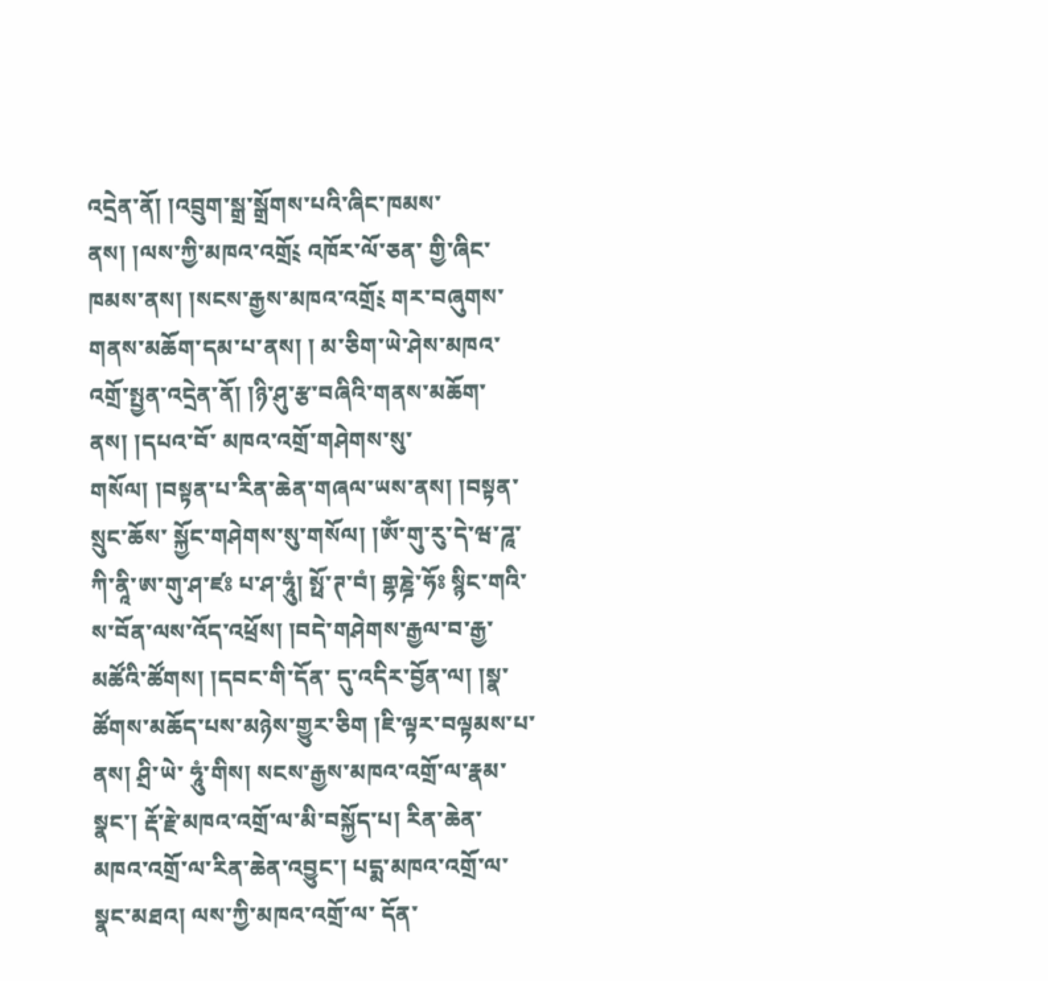འདྲེན་ནོ། །འབྲུག་སྒྲ་སྒྲོགས་པའི་ཞིང་ཁམས་ནས། །ལས་ཀྱི་མཁའ་འགྲོ༴ འཁོར་ལོ་ཅན་ གྱི་ཞིང་ཁམས་ནས། །སངས་རྒྱས་མཁའ་འགྲོ༴ གར་བཞུགས་གནས་མཆོག་དམ་པ་ནས། ། མ་ཅིག་ཡེ་ཤེས་མཁའ་འགྲོ་སྤྱན་འདྲེན་ནོ། །ཉི་ཤུ་རྩ་བཞིའི་གནས་མཆོག་ནས། །དཔའ་བོ་ མཁའ་འགྲོ་གཤེགས་སུ་གསོལ། །བསྟན་པ་རིན་ཆེན་གཞལ་ཡས་ནས། །བསྟན་སྲུང་ཆོས་ སྐྱོང་གཤེགས་སུ་གསོལ། །ༀ་གུ་རུ་དེ་ཝ་ཌཱ་ཀི་ནཱི་ཨ་གུ་ཤ་ཛཿ པ་ཤ་ཧཱུཾ། སྥོ་ཊ་བཾ། གྷཎྜེ་ཧོཿ སྙིང་གའི་ས་བོན་ལས་འོད་འཕྲོས། །བདེ་གཤེགས་རྒྱལ་བ་རྒྱ་མཚོའི་ཚོགས། །དབང་གི་དོན་ དུ་འདིར་བྱོན་ལ། །སྣ་ཚོགས་མཆོད་པས་མཉེས་གྱུར་ཅིག །ཇི་ལྟར་བལྟམས་པ་ནས། ཤྲི་ཡེ་ ཧཱུཾ་གིས། སངས་རྒྱས་མཁའ་འགྲོ་ལ་རྣམ་སྣང་། རྡོ་རྗེ་མཁའ་འགྲོ་ལ་མི་བསྐྱོད་པ། རིན་ཆེན་ མཁའ་འགྲོ་ལ་རིན་ཆེན་འབྱུང་། པདྨ་མཁའ་འགྲོ་ལ་སྣང་མཐའ། ལས་ཀྱི་མཁའ་འགྲོ་ལ་ དོན་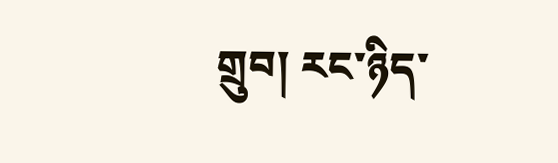གྲུབ། རང་ཉིད་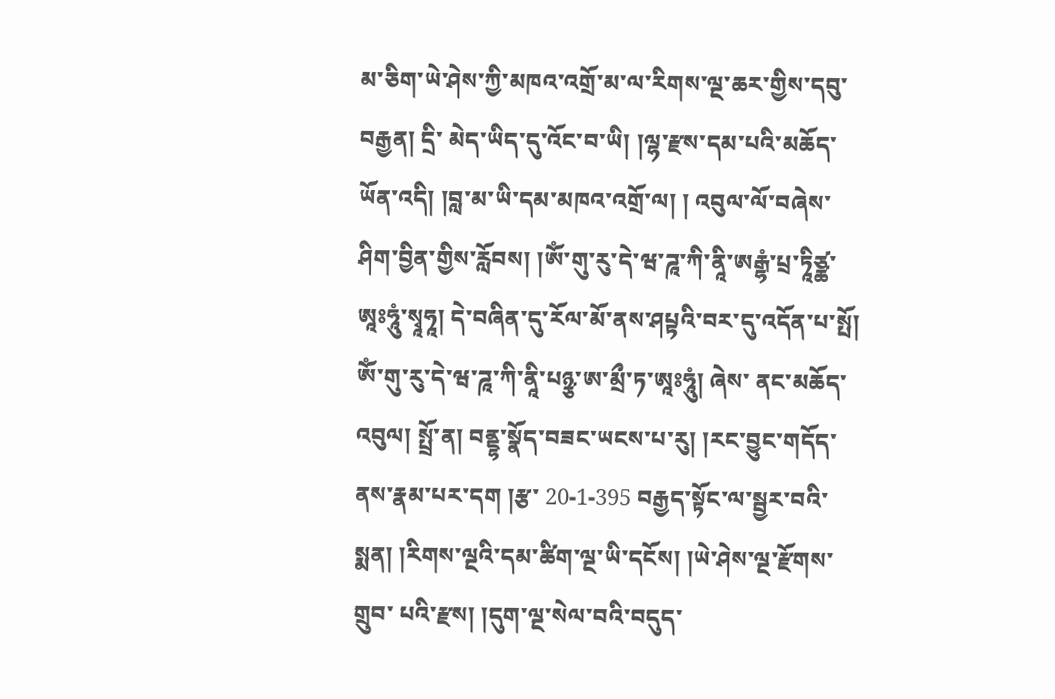མ་ཅིག་ཡེ་ཤེས་ཀྱི་མཁའ་འགྲོ་མ་ལ་རིགས་ལྔ་ཆར་གྱིས་དབུ་བརྒྱན། དྲི་ མེད་ཡིད་དུ་འོང་བ་ཡི། །ལྷ་རྫས་དམ་པའི་མཆོད་ཡོན་འདི། །བླ་མ་ཡི་དམ་མཁའ་འགྲོ་ལ། ། འབུལ་ལོ་བཞེས་ཤིག་བྱིན་གྱིས་རློབས། །ༀ་གུ་རུ་དེ་ཝ་ཌཱ་ཀི་ནཱི་ཨརྒྷཾ་པྲ་ཏཱིཙྪ་ཨཱཿཧཱུཾ་སྭཱཧཱ། དེ་བཞིན་དུ་རོལ་མོ་ནས་ཤཔྟའི་བར་དུ་འདོན་པ་སྤོ། ༀ་གུ་རུ་དེ་ཝ་ཌཱ་ཀི་ནཱི་པཉྩ་ཨ་མྲྀ་ཏ་ཨཱཿཧཱུཾ། ཞེས་ ནང་མཆོད་འབུལ། སྤྲོ་ན། བནྡྷ་སྣོད་བཟང་ཡངས་པ་རུ། །རང་བྱུང་གདོད་ནས་རྣམ་པར་དག །རྩ་ 20-1-395 བརྒྱད་སྟོང་ལ་སྦྱར་བའི་སྨན། །རིགས་ལྔའི་དམ་ཚིག་ལྔ་ཡི་དངོས། །ཡེ་ཤེས་ལྔ་རྫོགས་གྲུབ་ པའི་རྫས། །དུག་ལྔ་སེལ་བའི་བདུད་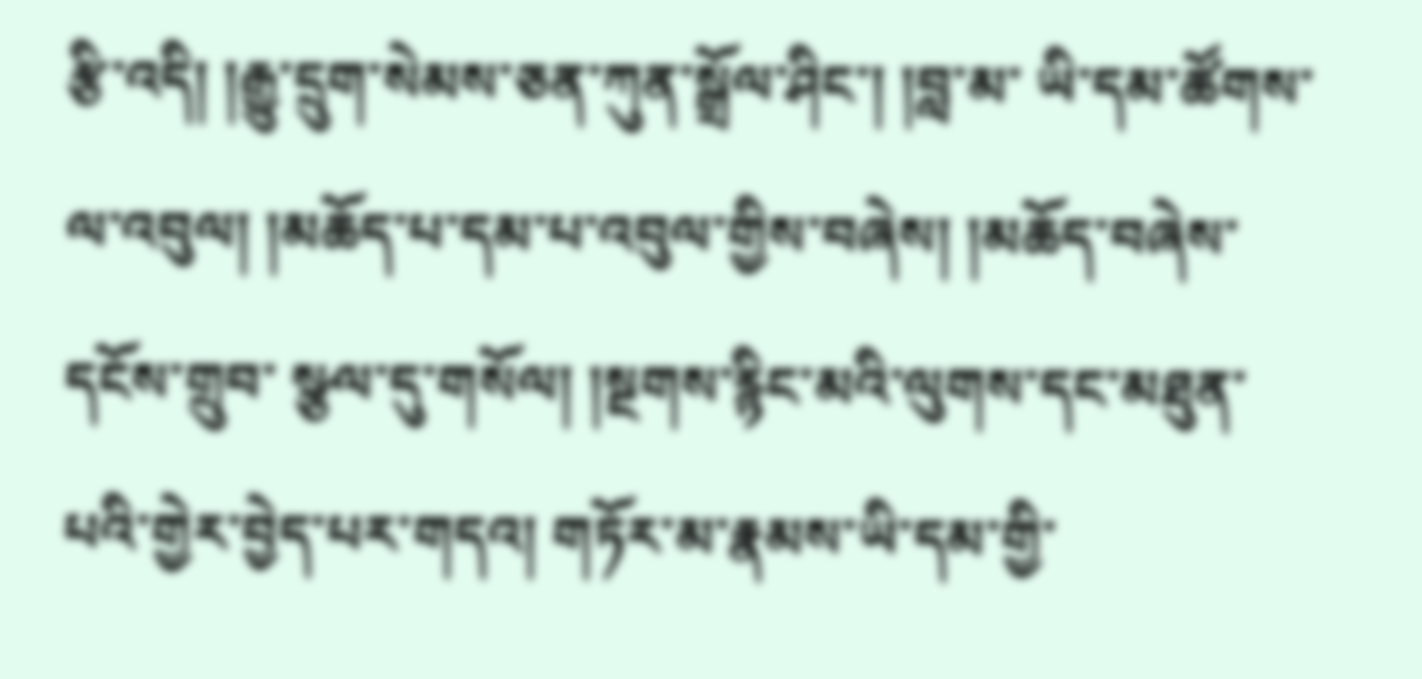རྩི་འདི། །རྒྱུ་དྲུག་སེམས་ཅན་ཀུན་སྒྲོལ་ཤིང་། །བླ་མ་ ཡི་དམ་ཚོགས་ལ་འབུལ། །མཆོད་པ་དམ་པ་འབུལ་གྱིས་བཞེས། །མཆོད་བཞེས་དངོས་གྲུབ་ སྩལ་དུ་གསོལ། །སྔགས་རྙིང་མའི་ལུགས་དང་མཐུན་པའི་གྱེར་བྱེད་པར་གདའ། གཏོར་མ་རྣམས་ཡི་དམ་གྱི་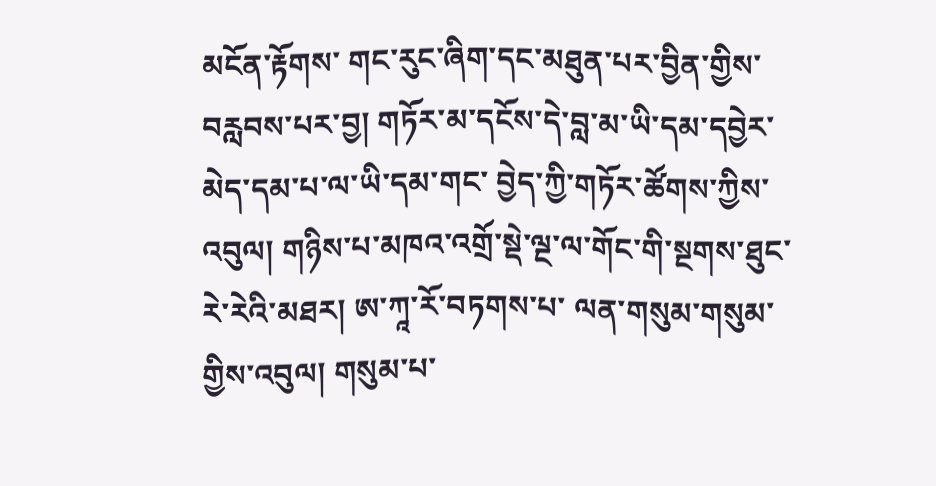མངོན་རྟོགས་ གང་རུང་ཞིག་དང་མཐུན་པར་བྱིན་གྱིས་བརླབས་པར་བྱ། གཏོར་མ་དངོས་དེ་བླ་མ་ཡི་དམ་དབྱེར་མེད་དམ་པ་ལ་ཡི་དམ་གང་ བྱེད་ཀྱི་གཏོར་ཚོགས་ཀྱིས་འབུལ། གཉིས་པ་མཁའ་འགྲོ་སྡེ་ལྔ་ལ་གོང་གི་སྔགས་ཐུང་རེ་རེའི་མཐར། ཨ་ཀཱ་རོ་བཏགས་པ་ ལན་གསུམ་གསུམ་གྱིས་འབུལ། གསུམ་པ་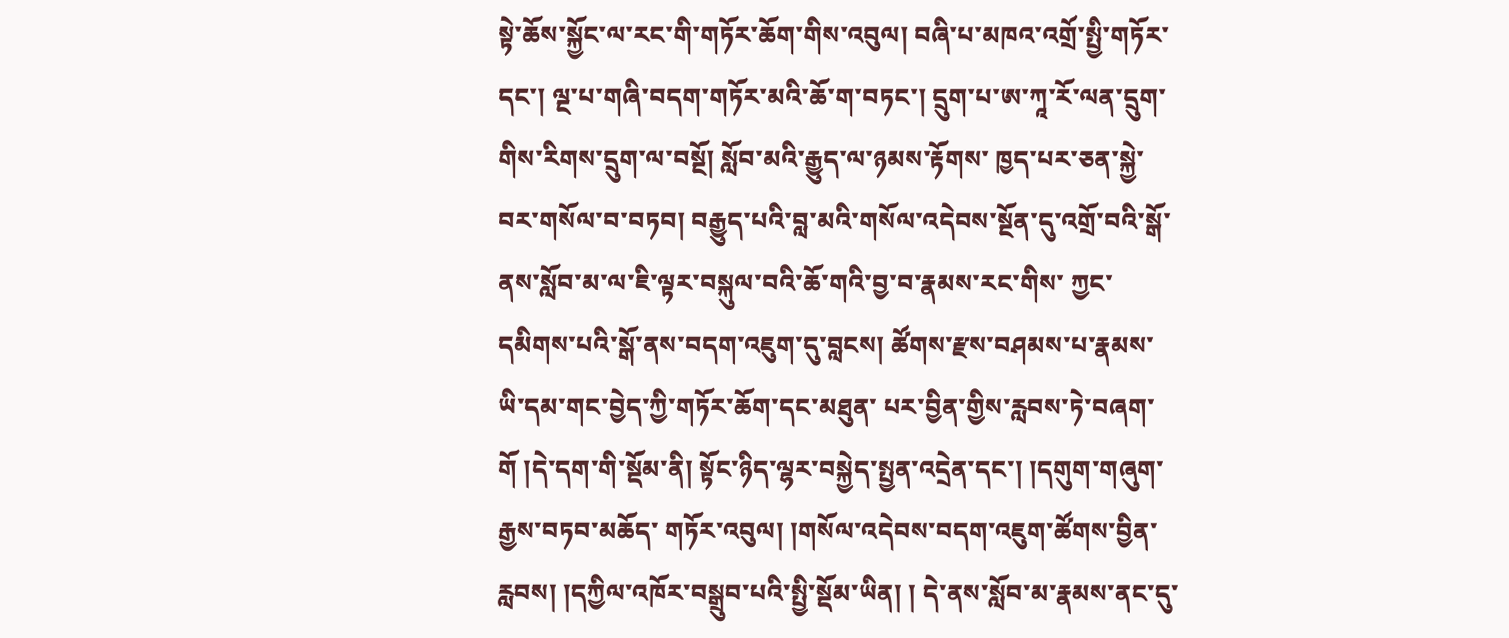སྟེ་ཆོས་སྐྱོང་ལ་རང་གི་གཏོར་ཆོག་གིས་འབུལ། བཞི་པ་མཁའ་འགྲོ་སྤྱི་གཏོར་དང་། ལྔ་པ་གཞི་བདག་གཏོར་མའི་ཆོ་ག་བཏང་། དྲུག་པ་ཨ་ཀཱ་རོ་ལན་དྲུག་གིས་རིགས་དྲུག་ལ་བསྔོ། སློབ་མའི་རྒྱུད་ལ་ཉམས་རྟོགས་ ཁྱད་པར་ཅན་སྐྱེ་བར་གསོལ་བ་བཏབ། བརྒྱུད་པའི་བླ་མའི་གསོལ་འདེབས་སྔོན་དུ་འགྲོ་བའི་སྒོ་ནས་སློབ་མ་ལ་ཇི་ལྟར་བསྐུལ་བའི་ཆོ་གའི་བྱ་བ་རྣམས་རང་གིས་ ཀྱང་དམིགས་པའི་སྒོ་ནས་བདག་འཇུག་དུ་བླངས། ཚོགས་རྫས་བཤམས་པ་རྣམས་ཡི་དམ་གང་བྱེད་ཀྱི་གཏོར་ཆོག་དང་མཐུན་ པར་བྱིན་གྱིས་རླབས་ཏེ་བཞག་གོ །དེ་དག་གི་སྡོམ་ནི། སྟོང་ཉིད་ལྷར་བསྐྱེད་སྤྱན་འདྲེན་དང་། །དགུག་གཞུག་རྒྱས་བཏབ་མཆོད་ གཏོར་འབུལ། །གསོལ་འདེབས་བདག་འཇུག་ཚོགས་བྱིན་རླབས། །དཀྱིལ་འཁོར་བསྒྲུབ་པའི་སྤྱི་སྡོམ་ཡིན། ། དེ་ནས་སློབ་མ་རྣམས་ནང་དུ་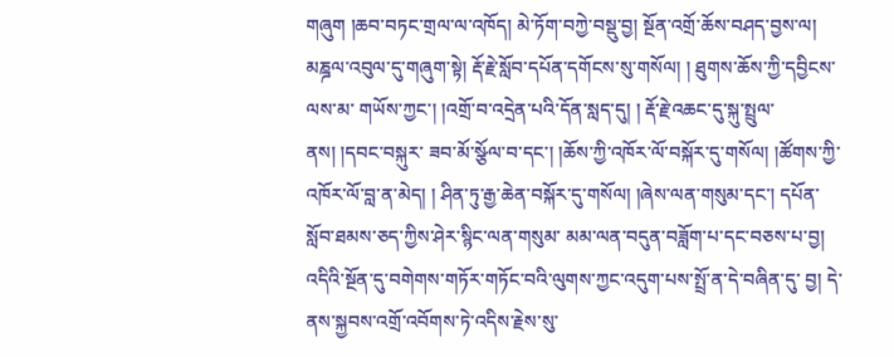གཞུག །ཆབ་བཏང་གྲལ་ལ་འཁོད། མེ་ཏོག་བཀྱེ་བསྡུ་བྱ། སྔོན་འགྲོ་ཆོས་བཤད་བྱས་ལ། མཎྜལ་འབུལ་དུ་གཞུག་སྟེ། རྡོ་རྗེ་སློབ་དཔོན་དགོངས་སུ་གསོལ། ། ཐུགས་ཆོས་ཀྱི་དབྱིངས་ལས་མ་ གཡོས་ཀྱང་། །འགྲོ་བ་འདྲེན་པའི་དོན་སླད་དུ། ། རྡོ་རྗེ་འཆང་དུ་སྐུ་སྤྲུལ་ནས། །དབང་བསྐུར་ ཟབ་མོ་སྩོལ་བ་དང་། །ཆོས་ཀྱི་འཁོར་ལོ་བསྐོར་དུ་གསོལ། །ཚོགས་ཀྱི་འཁོར་ལོ་བླ་ན་མེད། ། ཤིན་ཏུ་རྒྱ་ཆེན་བསྐོར་དུ་གསོལ། །ཞེས་ལན་གསུམ་དང་། དཔོན་སློབ་ཐམས་ཅད་ཀྱིས་ཤེར་སྙིང་ལན་གསུམ་ མམ་ལན་བདུན་བཟློག་པ་དང་བཅས་པ་བྱ། འདིའི་སྔོན་དུ་བགེགས་གཏོར་གཏོང་བའི་ལུགས་ཀྱང་འདུག་པས་སྤྲོ་ན་དེ་བཞིན་དུ་ བྱ། དེ་ནས་སྐྱབས་འགྲོ་འབོགས་ཏེ་འདིས་རྗེས་སུ་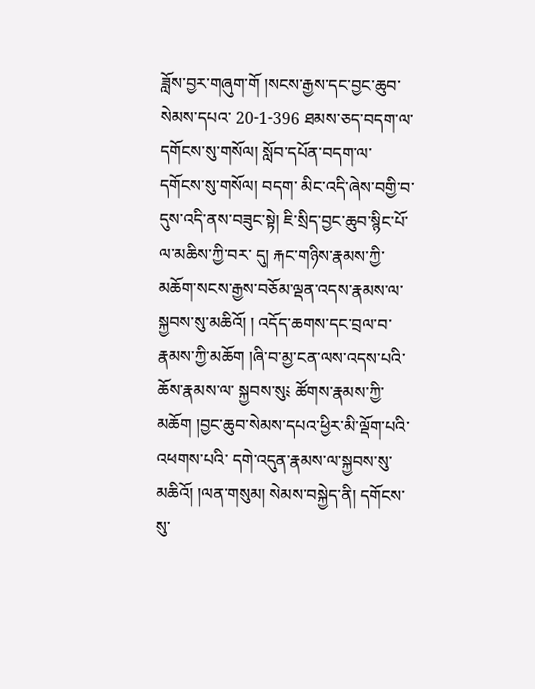ཟློས་བྱར་གཞུག་གོ །སངས་རྒྱས་དང་བྱང་ཆུབ་སེམས་དཔའ་ 20-1-396 ཐམས་ཅད་བདག་ལ་དགོངས་སུ་གསོལ། སློབ་དཔོན་བདག་ལ་དགོངས་སུ་གསོལ། བདག་ མིང་འདི་ཞེས་བགྱི་བ་དུས་འདི་ནས་བཟུང་སྟེ། ཇི་སྲིད་བྱང་ཆུབ་སྙིང་པོ་ལ་མཆིས་ཀྱི་བར་ དུ། རྐང་གཉིས་རྣམས་ཀྱི་མཆོག་སངས་རྒྱས་བཅོམ་ལྡན་འདས་རྣམས་ལ་སྐྱབས་སུ་མཆིའོ། ། འདོད་ཆགས་དང་བྲལ་བ་རྣམས་ཀྱི་མཆོག །ཞི་བ་མྱ་ངན་ལས་འདས་པའི་ཆོས་རྣམས་ལ་ སྐྱབས་སུ༴ ཚོགས་རྣམས་ཀྱི་མཆོག །བྱང་ཆུབ་སེམས་དཔའ་ཕྱིར་མི་ལྡོག་པའི་འཕགས་པའི་ དགེ་འདུན་རྣམས་ལ་སྐྱབས་སུ་མཆིའོ། །ལན་གསུམ། སེམས་བསྐྱེད་ནི། དགོངས་སུ་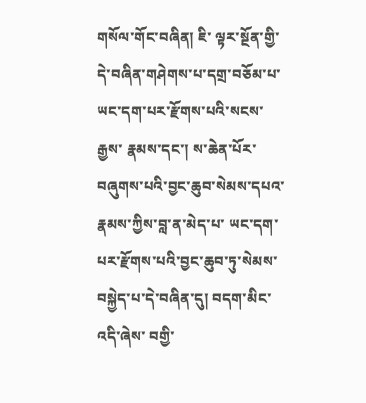གསོལ་གོང་བཞིན། ཇི་ ལྟར་སྔོན་གྱི་དེ་བཞིན་གཤེགས་པ་དགྲ་བཅོམ་པ་ཡང་དག་པར་རྫོགས་པའི་སངས་རྒྱས་ རྣམས་དང་། ས་ཆེན་པོར་བཞུགས་པའི་བྱང་ཆུབ་སེམས་དཔའ་རྣམས་ཀྱིས་བླ་ན་མེད་པ་ ཡང་དག་པར་རྫོགས་པའི་བྱང་ཆུབ་ཏུ་སེམས་བསྐྱེད་པ་དེ་བཞིན་དུ། བདག་མིང་འདི་ཞེས་ བགྱི་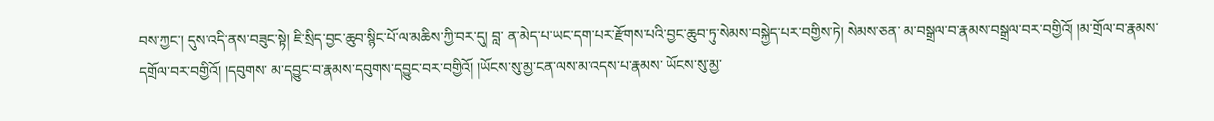བས་ཀྱང་། དུས་འདི་ནས་བཟུང་སྟེ། ཇི་སྲིད་བྱང་ཆུབ་སྙིང་པོ་ལ་མཆིས་ཀྱི་བར་དུ། བླ་ ན་མེད་པ་ཡང་དག་པར་རྫོགས་པའི་བྱང་ཆུབ་ཏུ་སེམས་བསྐྱེད་པར་བགྱིས་ཏེ། སེམས་ཅན་ མ་བསྒྲལ་བ་རྣམས་བསྒྲལ་བར་བགྱིའོ། །མ་གྲོལ་བ་རྣམས་དགྲོལ་བར་བགྱིའོ། །དབུགས་ མ་དབྱུང་བ་རྣམས་དབུགས་དབྱུང་བར་བགྱིའོ། །ཡོངས་སུ་མྱ་ངན་ལས་མ་འདས་པ་རྣམས་ ཡོངས་སུ་མྱ་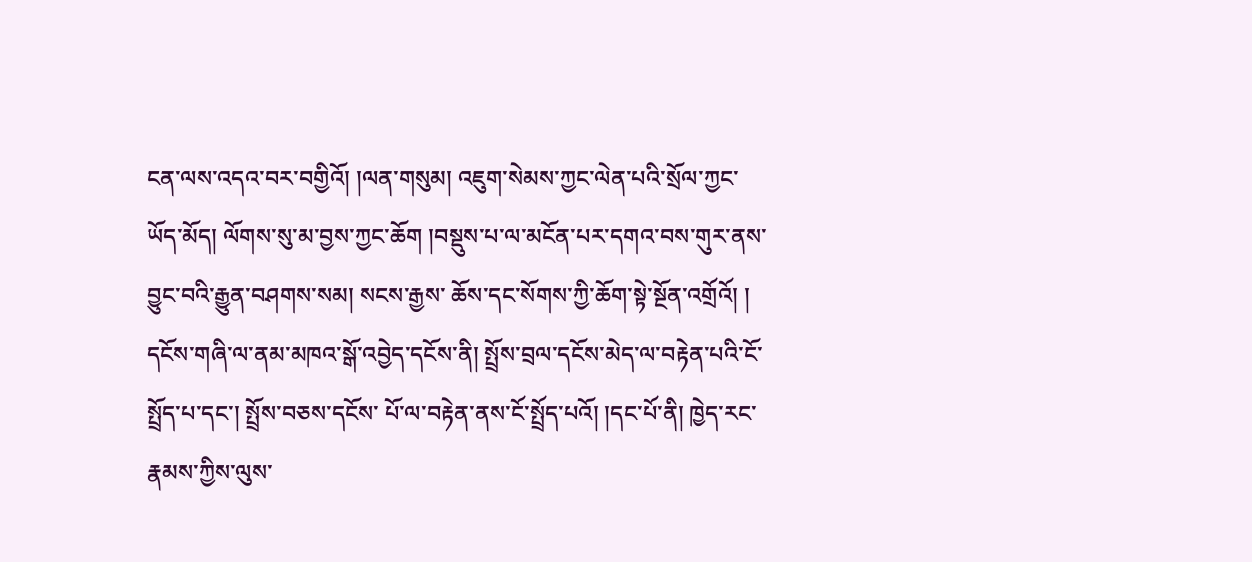ངན་ལས་འདའ་བར་བགྱིའོ། །ལན་གསུམ། འཇུག་སེམས་ཀྱང་ལེན་པའི་སྲོལ་ཀྱང་ཡོད་མོད། ལོགས་སུ་མ་བྱས་ཀྱང་ཆོག །བསྡུས་པ་ལ་མངོན་པར་དགའ་བས་གུར་ནས་བྱུང་བའི་རྒྱུན་བཤགས་སམ། སངས་རྒྱས་ ཆོས་དང་སོགས་ཀྱི་ཆོག་སྟེ་སྔོན་འགྲོའོ། ། དངོས་གཞི་ལ་ནམ་མཁའ་སྒོ་འབྱེད་དངོས་ནི། སྤྲོས་བྲལ་དངོས་མེད་ལ་བརྟེན་པའི་ངོ་སྤྲོད་པ་དང་། སྤྲོས་བཅས་དངོས་ པོ་ལ་བརྟེན་ནས་ངོ་སྤྲོད་པའོ། །དང་པོ་ནི། ཁྱེད་རང་རྣམས་ཀྱིས་ལུས་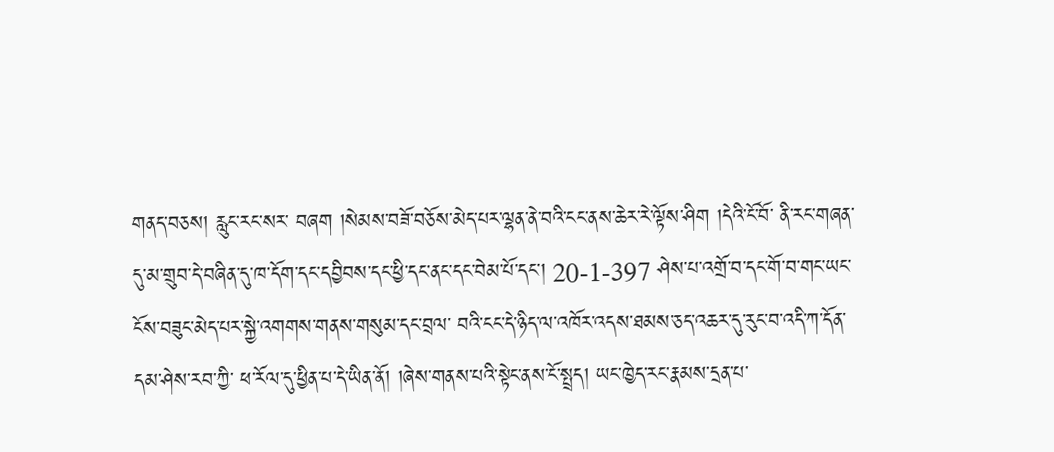གནད་བཅས། རླུང་རང་སར་ བཞག །སེམས་བཟོ་བཅོས་མེད་པར་ལྷན་ནེ་བའི་ངང་ནས་ཆེར་རེ་ལྟོས་ཤིག །དེའི་ངོ་བོ་ ནི་རང་གཞན་དུ་མ་གྲུབ་དེ་བཞིན་དུ་ཁ་དོག་དང་དབྱིབས་དང་ཕྱི་དང་ནང་དང་བེམ་པོ་དང་། 20-1-397 ཤེས་པ་འགྲོ་བ་དང་གོ་བ་གང་ཡང་ངོས་བཟུང་མེད་པར་སྐྱེ་འགགས་གནས་གསུམ་དང་བྲལ་ བའི་ངང་དེ་ཉིད་ལ་འཁོར་འདས་ཐམས་ཅད་འཆར་དུ་རུང་བ་འདི་ཀ་དོན་དམ་ཤེས་རབ་ཀྱི་ ཕ་རོལ་དུ་ཕྱིན་པ་དེ་ཡིན་ནོ། །ཞེས་གནས་པའི་སྟེང་ནས་ངོ་སྤྲད། ཡང་ཁྱེད་རང་རྣམས་དྲན་པ་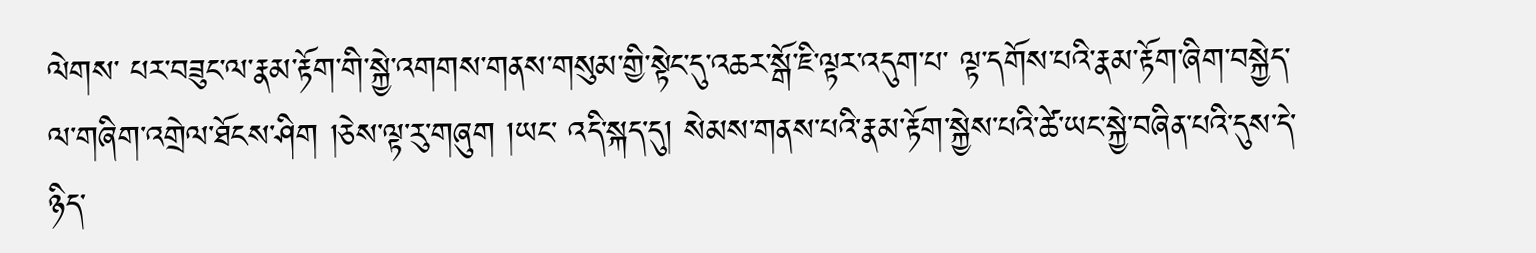ལེགས་ པར་བཟུང་ལ་རྣམ་རྟོག་གི་སྐྱེ་འགགས་གནས་གསུམ་གྱི་སྟེང་དུ་འཆར་སྒོ་ཇི་ལྟར་འདུག་པ་ ལྟ་དགོས་པའི་རྣམ་རྟོག་ཞིག་བསྐྱེད་ལ་གཞིག་འགྲེལ་ཐོངས་ཤིག །ཅེས་ལྟ་རུ་གཞུག །ཡང་ འདི་སྐད་དུ། སེམས་གནས་པའི་རྣམ་རྟོག་སྐྱེས་པའི་ཚེ་ཡང་སྐྱེ་བཞིན་པའི་དུས་དེ་ཉིད་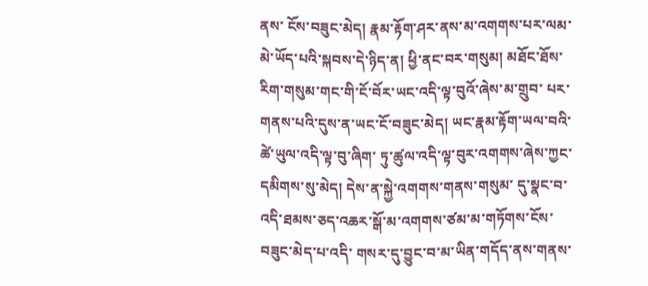ནས་ ངོས་བཟུང་མེད། རྣམ་རྟོག་ཤར་ནས་མ་འགགས་པར་ལམ་མེ་ཡོད་པའི་སྐབས་དེ་ཉིད་ན། ཕྱི་ནང་བར་གསུམ། མཐོང་ཐོས་རིག་གསུམ་གང་གི་ངོ་བོར་ཡང་འདི་ལྟ་བུའོ་ཞེས་མ་གྲུབ་ པར་གནས་པའི་དུས་ན་ཡང་ངོ་བཟུང་མེད། ཡང་རྣམ་རྟོག་ཡལ་བའི་ཚེ་ཡུལ་འདི་ལྟ་བུ་ཞིག་ ཏུ་ཚུལ་འདི་ལྟ་བུར་འགགས་ཞེས་ཀྱང་དམིགས་སུ་མེད། དེས་ན་སྐྱེ་འགགས་གནས་གསུམ་ དུ་སྣང་བ་འདི་ཐམས་ཅད་འཆར་སྒོ་མ་འགགས་ཙམ་མ་གཏོགས་ངོས་བཟུང་མེད་པ་འདི་ གསར་དུ་བྱུང་བ་མ་ཡིན་གདོད་ནས་གནས་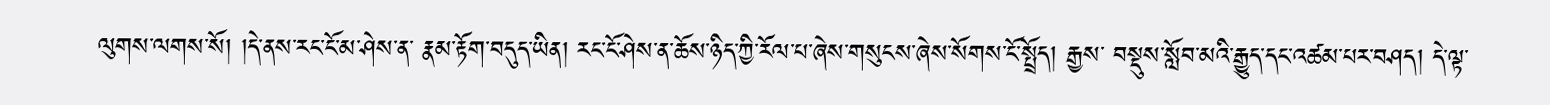ལུགས་ལགས་སོ། །དེ་ནས་རང་ངོ་མ་ཤེས་ན་ རྣམ་རྟོག་བདུད་ཡིན། རང་ངོ་ཤེས་ན་ཆོས་ཉིད་ཀྱི་རོལ་པ་ཞེས་གསུངས་ཞེས་སོགས་ངོ་སྤྲོད། རྒྱས་ བསྡུས་སློབ་མའི་རྒྱུད་དང་འཚམ་པར་བཤད། དེ་ལྟ་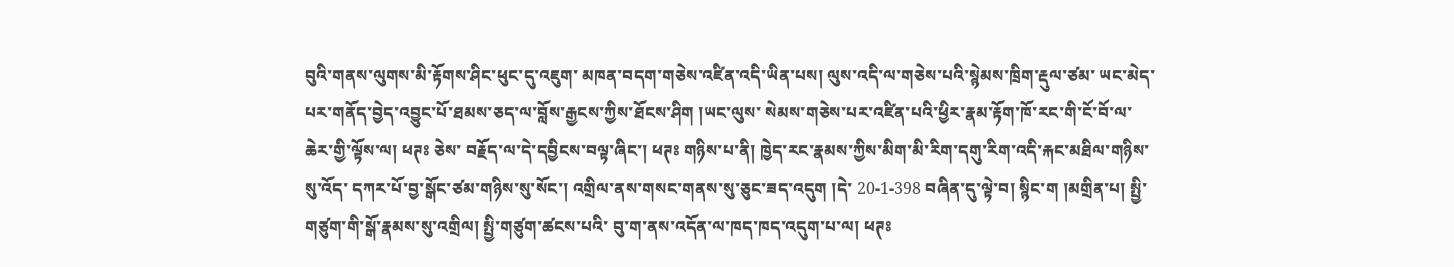བུའི་གནས་ལུགས་མི་རྟོགས་ཤིང་ཕུང་དུ་འཇུག་ མཁན་བདག་གཅེས་འཛིན་འདི་ཡིན་པས། ལུས་འདི་ལ་གཅེས་པའི་སྙེམས་ཁྲིག་རྡུལ་ཙམ་ ཡང་མེད་པར་གནོད་བྱེད་འབྱུང་པོ་ཐམས་ཅད་ལ་བློས་རྒྱངས་ཀྱིས་ཐོངས་ཤིག །ཡང་ལུས་ སེམས་གཅེས་པར་འཛིན་པའི་ཕྱིར་རྣམ་རྟོག་ཁོ་རང་གི་ངོ་བོ་ལ་ཆེར་གྱི་ལྟོས་ལ། ཕཊཿ ཅེས་ བརྗོད་ལ་དེ་དབྱིངས་བལྟ་ཞིང་། ཕཊཿ གཉིས་པ་ནི། ཁྱེད་རང་རྣམས་ཀྱིས་མིག་མི་རིག་དགུ་རིག་འདི་རྐང་མཐིལ་གཉིས་སུ་འོད་ དཀར་པོ་བྱ་སྒོང་ཙམ་གཉིས་སུ་སོང་། འགྲིལ་ནས་གསང་གནས་སུ་ཅུང་ཟད་འདུག །དེ་ 20-1-398 བཞིན་དུ་ལྟེ་བ། སྙིང་ག །མགྲིན་པ། སྤྱི་གཙུག་གི་སྒོ་རྣམས་སུ་འགྲིལ། སྤྱི་གཙུག་ཚངས་པའི་ བུ་ག་ནས་འདོན་ལ་ཁད་ཁད་འདུག་པ་ལ། ཕཊཿ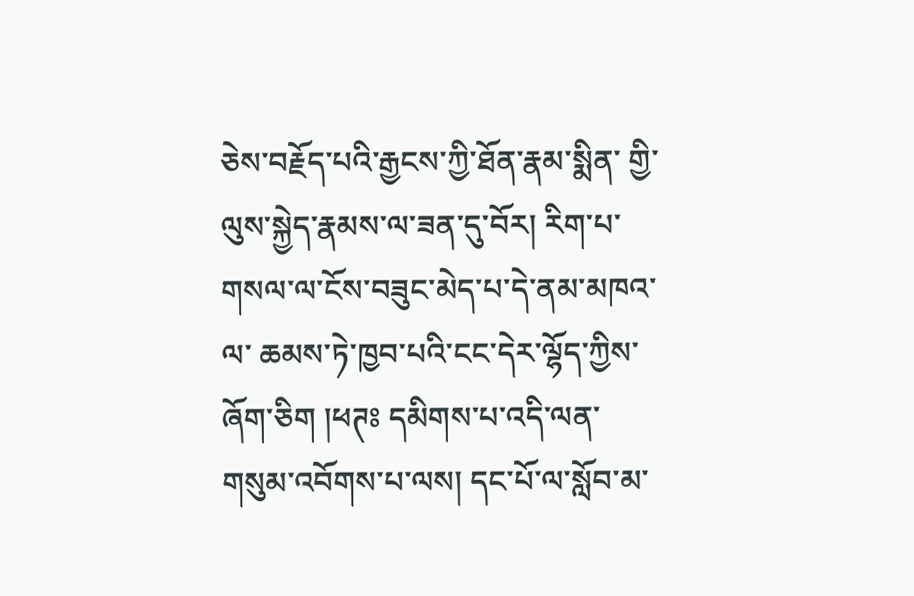ཅེས་བརྗོད་པའི་རྒྱངས་ཀྱི་ཐོན་རྣམ་སྨིན་ གྱི་ལུས་སྐྱེད་རྣམས་ལ་ཟན་དུ་བོར། རིག་པ་གསལ་ལ་ངོས་བཟུང་མེད་པ་དེ་ནམ་མཁའ་ལ་ ཆམས་ཏེ་ཁྱབ་པའི་ངང་དེར་ལྷོད་ཀྱིས་ཞོག་ཅིག །ཕཊཿ དམིགས་པ་འདི་ལན་གསུམ་འབོགས་པ་ལས། དང་པོ་ལ་སློབ་མ་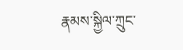རྣམས་སྐྱིལ་ཀྲུང་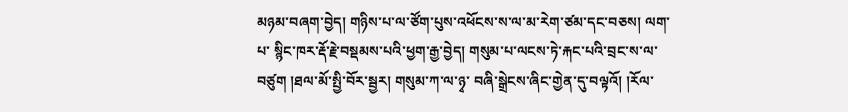མཉམ་བཞག་བྱེད། གཉིས་པ་ལ་ཙོག་པུས་འཕོངས་ས་ལ་མ་རེག་ཙམ་དང་བཅས། ལག་པ་ སྙིང་ཁར་རྡོ་རྗེ་བསྡམས་པའི་ཕྱག་རྒྱ་བྱེད། གསུམ་པ་ལངས་ཏེ་རྐང་པའི་བྲང་ས་ལ་བཙུག །ཐལ་མོ་སྤྱི་བོར་སྦྱར། གསུམ་ཀ་ལ་ཉྭ་ བཞི་སྒྲེངས་ཞིང་གྱེན་དུ་བལྟའོ། །རོལ་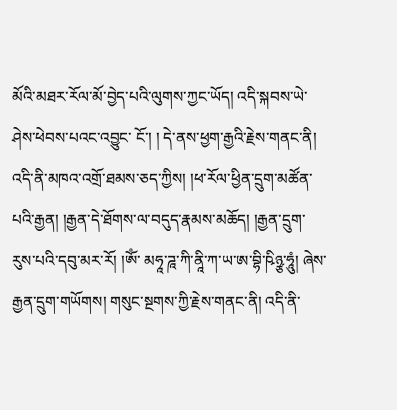མོའི་མཐར་རོལ་མོ་བྱེད་པའི་ལུགས་ཀྱང་ཡོད། འདི་སྐབས་ཡེ་ཤེས་ཕེབས་པའང་འབྱུང་ ངོ་། ། དེ་ནས་ཕྱག་རྒྱའི་རྗེས་གནང་ནི། འདི་ནི་མཁའ་འགྲོ་ཐམས་ཅད་ཀྱིས། །ཕ་རོལ་ཕྱིན་དྲུག་མཚོན་ པའི་རྒྱན། །རྒྱན་དེ་ཐོགས་ལ་བདུད་རྣམས་མཆོད། །རྒྱན་དྲུག་རུས་པའི་དབུ་མར་རོ། །ༀ་ མཧཱ་ཌཱ་ཀི་ནཱི་ཀ་ཡ་ཨ་བྷི་ཥིཉྩ་ཧཱུཾ། ཞེས་རྒྱན་དྲུག་གཡོགས། གསུང་སྔགས་ཀྱི་རྗེས་གནང་ནི། འདི་ནི་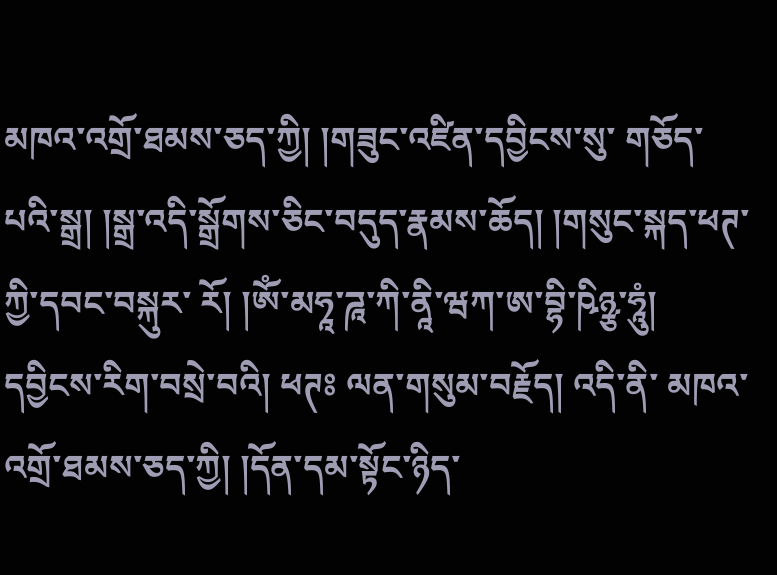མཁའ་འགྲོ་ཐམས་ཅད་ཀྱི། །གཟུང་འཛིན་དབྱིངས་སུ་ གཅོད་པའི་སྒྲ། །སྒྲ་འདི་སྒྲོགས་ཅིང་བདུད་རྣམས་ཆོད། །གསུང་སྐད་ཕཊ་ཀྱི་དབང་བསྐུར་ རོ། །ༀ་མཧཱ་ཌཱ་ཀི་ནཱི་ཝཀ་ཨ་བྷི་ཥིཉྩ་ཧཱུཾ། དབྱིངས་རིག་བསྲེ་བའི། ཕཊཿ ལན་གསུམ་བརྗོད། འདི་ནི་ མཁའ་འགྲོ་ཐམས་ཅད་ཀྱི། །དོན་དམ་སྟོང་ཉིད་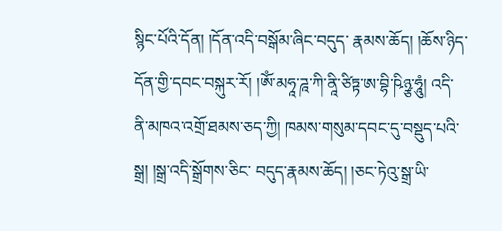སྙིང་པོའི་དོན། །དོན་འདི་བསྒོམ་ཞིང་བདུད་ རྣམས་ཆོད། །ཆོས་ཉིད་དོན་གྱི་དབང་བསྐུར་རོ། །ༀ་མཧཱ་ཌཱ་ཀི་ནཱི་ཙིཏྟ་ཨ་བྷི་ཥིཉྩ་ཧཱུཾ། འདི་ ནི་མཁའ་འགྲོ་ཐམས་ཅད་ཀྱི། ཁམས་གསུམ་དབང་དུ་བསྡུད་པའི་སྒྲ། །སྒྲ་འདི་སྒྲོགས་ཅིང་ བདུད་རྣམས་ཆོད། །ཅང་ཏེའུ་སྒྲ་ཡི་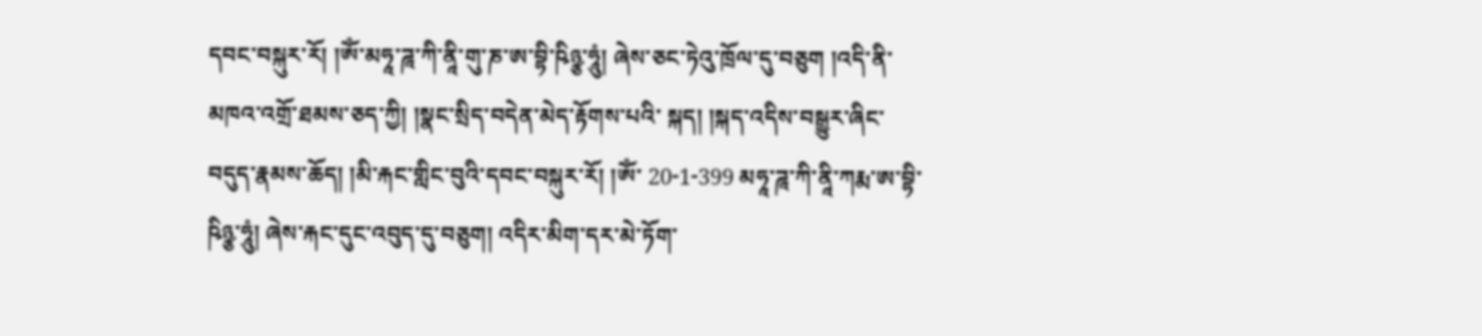དབང་བསྐུར་རོ། །ༀ་མཧཱ་ཌཱ་ཀི་ནཱི་གུ་ཎ་ཨ་བྷི་ཥིཉྩ་ཧཱུཾ། ཞེས་ཅང་ཏེའུ་ཁྲོལ་དུ་བཅུག །འདི་ནི་མཁའ་འགྲོ་ཐམས་ཅད་ཀྱི། །སྣང་སྲིད་བདེན་མེད་རྟོགས་པའི་ སྐད། །སྐད་འདིས་བསྒྱུར་ཞིང་བདུད་རྣམས་ཆོད། །མི་རྐང་གླིང་བུའི་དབང་བསྐུར་རོ། །ༀ་ 20-1-399 མཧཱ་ཌཱ་ཀི་ནཱི་ཀརྨ་ཨ་བྷི་ཥིཉྩ་ཧཱུཾ། ཞེས་རྐང་དུང་འབུད་དུ་བཅུག། འདིར་མིག་དར་མེ་ཏོག་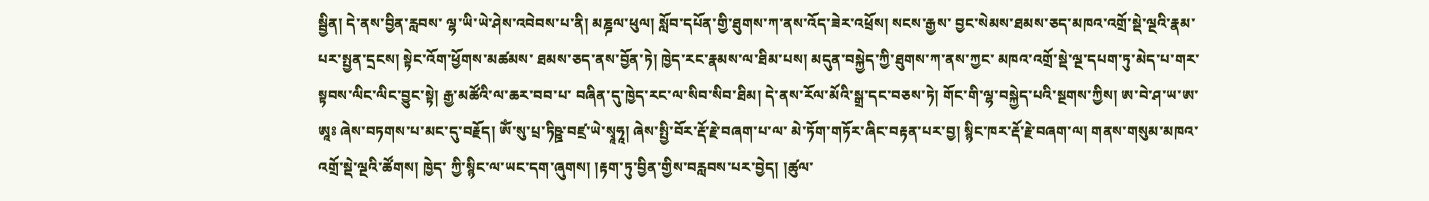སྦྱིན། དེ་ནས་བྱིན་རླབས་ ལྷ་ཡི་ཡེ་ཤེས་འབེབས་པ་ནི། མཎྜལ་ཕུལ། སློབ་དཔོན་གྱི་ཐུགས་ཀ་ནས་འོད་ཟེར་འཕྲོས། སངས་རྒྱས་ བྱང་སེམས་ཐམས་ཅད་མཁའ་འགྲོ་སྡེ་ལྔའི་རྣམ་པར་སྤྱན་དྲངས། སྟེང་འོག་ཕྱོགས་མཚམས་ ཐམས་ཅད་ནས་བྱོན་ཏེ། ཁྱེད་རང་རྣམས་ལ་ཐིམ་པས། མདུན་བསྐྱེད་ཀྱི་ཐུགས་ཀ་ནས་ཀྱང་ མཁའ་འགྲོ་སྡེ་ལྔ་དཔག་ཏུ་མེད་པ་གར་སྟབས་ལིང་ལིང་བྱུང་སྟེ། རྒྱ་མཚོའི་ལ་ཆར་བབ་པ་ བཞིན་དུ་ཁྱེད་རང་ལ་སིབ་སིབ་ཐིམ། དེ་ནས་རོལ་མོའི་སྒྲ་དང་བཅས་ཏེ། གོང་གི་ལྷ་བསྐྱེད་པའི་སྔགས་ཀྱིས། ཨ་བེ་ཤ་ཡ་ཨ་ཨཱཿ ཞེས་བཏགས་པ་མང་དུ་བརྗོད། ༀ་སུ་པྲ་ཏིཥྛ་བཛྲ་ཡེ་སྭཱཧཱ། ཞེས་སྤྱི་བོར་རྡོ་རྗེ་བཞག་པ་ལ་ མེ་ཏོག་གཏོར་ཞིང་བརྟན་པར་བྱ། སྙིང་ཁར་རྡོ་རྗེ་བཞག་ལ། གནས་གསུམ་མཁའ་འགྲོ་སྡེ་ལྔའི་ཚོགས། ཁྱེད་ ཀྱི་སྙིང་ལ་ཡང་དག་ཞུགས། །རྟག་ཏུ་བྱིན་གྱིས་བརླབས་པར་བྱེད། །ཚུལ་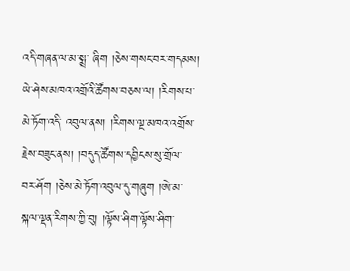འདི་གཞན་ལ་མ་སྨྲ་ ཞིག །ཅེས་གསང་བར་གདམས། ཡེ་ཤེས་མཁའ་འགྲོའི་ཚོགས་བཅས་ལ། །རིགས་པ་མེ་ཏོག་འདི་ འབུལ་ནས། །རིགས་ལྔ་མཁའ་འགྲོས་རྗེས་བཟུང་ནས། །བདུད་ཚོགས་དབྱིངས་སུ་གྲོལ་ བར་ཤོག །ཅེས་མེ་ཏོག་འབུལ་དུ་གཞུག །ཨེ་མ་སྐལ་ལྡན་རིགས་ཀྱི་བུ། །ལྟོས་ཤིག་ལྟོས་ཤིག་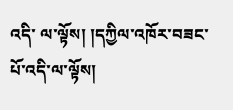འདི་ ལ་ལྟོས། །དཀྱིལ་འཁོར་བཟང་པོ་འདི་ལ་ལྟོས།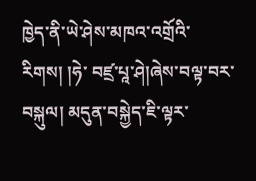ཁྱེད་ནི་ཡེ་ཤེས་མཁའ་འགྲོའི་རིགས། །ཧེ་ བཛྲ་པཱ་ཤེ།ཞེས་བལྟ་བར་བསྐུལ། མདུན་བསྐྱེད་ཇི་ལྟར་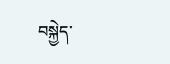བསྐྱེད་